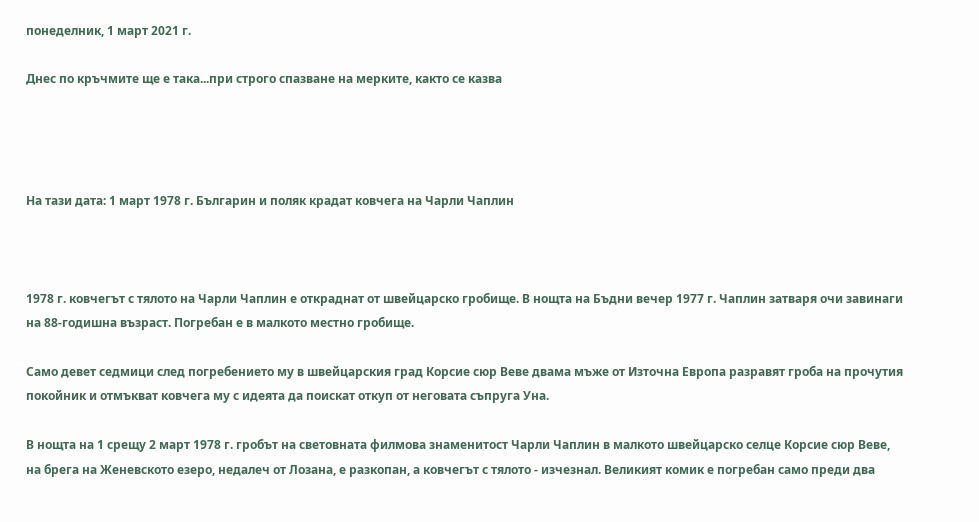понеделник, 1 март 2021 г.

Днес по кръчмите ще е така...при строго спазване на мерките, както се казва




На тази дата: 1 март 1978 г. Българин и поляк крадат ковчега на Чарли Чаплин



1978 г. ковчегът с тялото на Чарли Чаплин е откраднат от швейцарско гробище. В нощта на Бъдни вечер 1977 г. Чаплин затваря очи завинаги на 88-годишна възраст. Погребан е в малкото местно гробище.

Само девет седмици след погребението му в швейцарския град Корсие сюр Веве двама мъже от Източна Европа разравят гроба на прочутия покойник и отмъкват ковчега му с идеята да поискат откуп от неговата съпруга Уна.

В нощта на 1 срещу 2 март 1978 г. гробът на световната филмова знаменитост Чарли Чаплин в малкото швейцарско селце Корсие сюр Веве, на брега на Женевското езеро, недалеч от Лозана, е разкопан, а ковчегът с тялото - изчезнал. Великият комик е погребан само преди два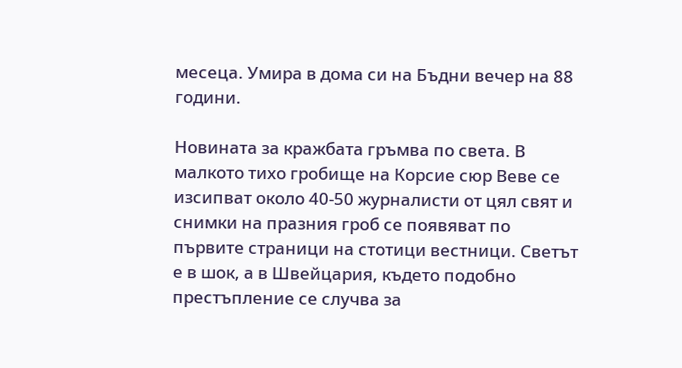месеца. Умира в дома си на Бъдни вечер на 88 години.

Новината за кражбата гръмва по света. В малкото тихо гробище на Корсие сюр Веве се изсипват около 40-50 журналисти от цял свят и снимки на празния гроб се появяват по първите страници на стотици вестници. Светът е в шок, а в Швейцария, където подобно престъпление се случва за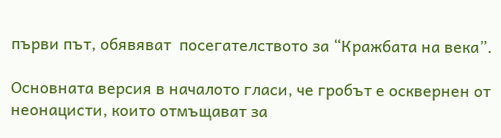първи път, обявяват  посегателството за “Кражбата на века”.

Основната версия в началото гласи, че гробът е осквернен от неонацисти, които отмъщават за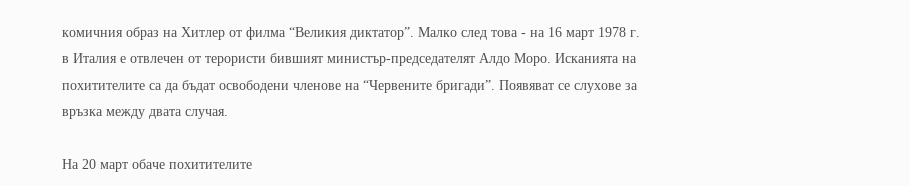комичния образ на Хитлер от филма “Великия диктатор”. Малко след това - на 16 март 1978 г. в Италия е отвлечен от терористи бившият министър-председателят Алдо Моро. Исканията на похитителите са да бъдат освободени членове на “Червените бригади”. Появяват се слухове за връзка между двата случая.

На 20 март обаче похитителите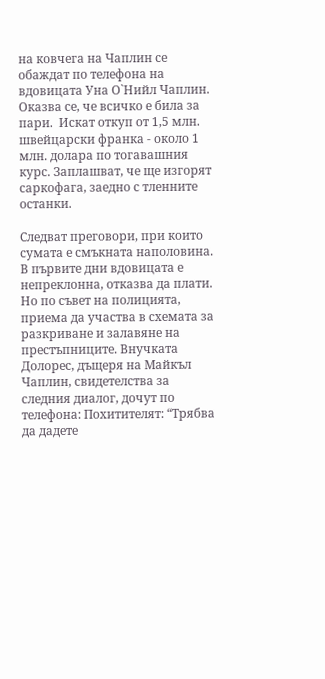на ковчега на Чаплин се обаждат по телефона на вдовицата Уна О`Нийл Чаплин. Оказва се, че всичко е била за пари.  Искат откуп от 1,5 млн. швейцарски франка - около 1 млн. долара по тогавашния курс. Заплашват, че ще изгорят саркофага, заедно с тленните останки.

Следват преговори, при които сумата е смъкната наполовина. В първите дни вдовицата е непреклонна, отказва да плати. Но по съвет на полицията, приема да участва в схемата за разкриване и залавяне на  престъпниците. Внучката Долорес, дъщеря на Майкъл Чаплин, свидетелства за следния диалог, дочут по телефона: Похитителят: “Трябва да дадете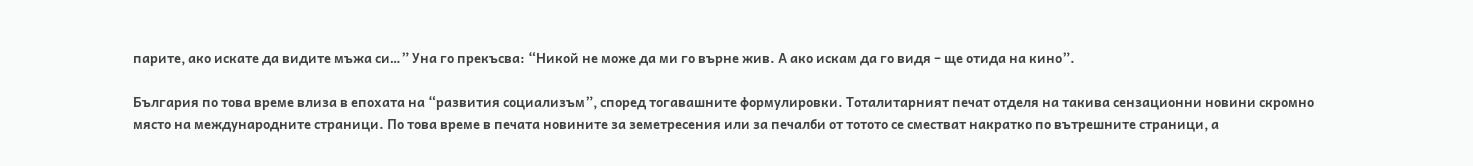парите, ако искате да видите мъжа си…” Уна го прекъсва: “Никой не може да ми го върне жив. А ако искам да го видя – ще отида на кино”.

България по това време влиза в епохата на “развития социализъм”, според тогавашните формулировки. Тоталитарният печат отделя на такива сензационни новини скромно място на международните страници. По това време в печата новините за земетресения или за печалби от тотото се сместват накратко по вътрешните страници, а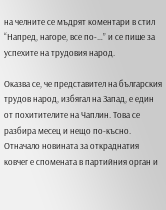на челните се мъдрят коментари в стил “Напред, нагоре, все по-…” и се пише за успехите на трудовия народ.

Оказва се, че представител на българския трудов народ, избягал на Запад, е един от похитителите на Чаплин. Това се разбира месец и нещо по-късно. Отначало новината за откраднатия ковчег е спомената в партийния орган и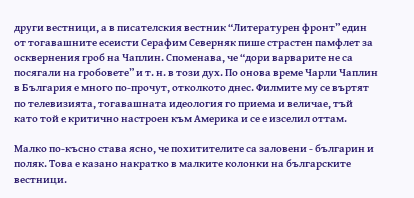други вестници, а в писателския вестник “Литературен фронт” един от тогавашните есеисти Серафим Северняк пише страстен памфлет за осквернения гроб на Чаплин. Споменава, че “дори варварите не са посягали на гробовете” и т. н. в този дух. По онова време Чарли Чаплин в България е много по-прочут, отколкото днес. Филмите му се въртят по телевизията, тогавашната идеология го приема и величае, тъй като той е критично настроен към Америка и се е изселил оттам.

Малко по-късно става ясно, че похитителите са заловени - българин и поляк. Това е казано накратко в малките колонки на българските вестници.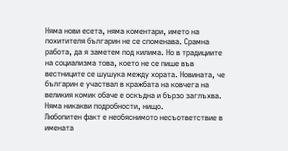Няма нови есета, няма коментари, името на похитителя българин не се споменава. Срамна работа, да я заметем под килима. Но в традициите на социализма това, което не се пише във вестниците се шушука между хората. Новината, че българин е участвал в кражбата на ковчега на великия комик обаче е оскъдна и бързо заглъхва. Няма никакви подробности, нищо.
Любопитен факт е необяснимото несъответствие в имената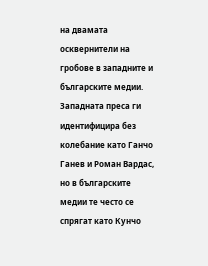на двамата осквернители на гробове в западните и българските медии. Западната преса ги идентифицира без колебание като Ганчо Ганев и Роман Вардас, но в българските медии те често се спрягат като Кунчо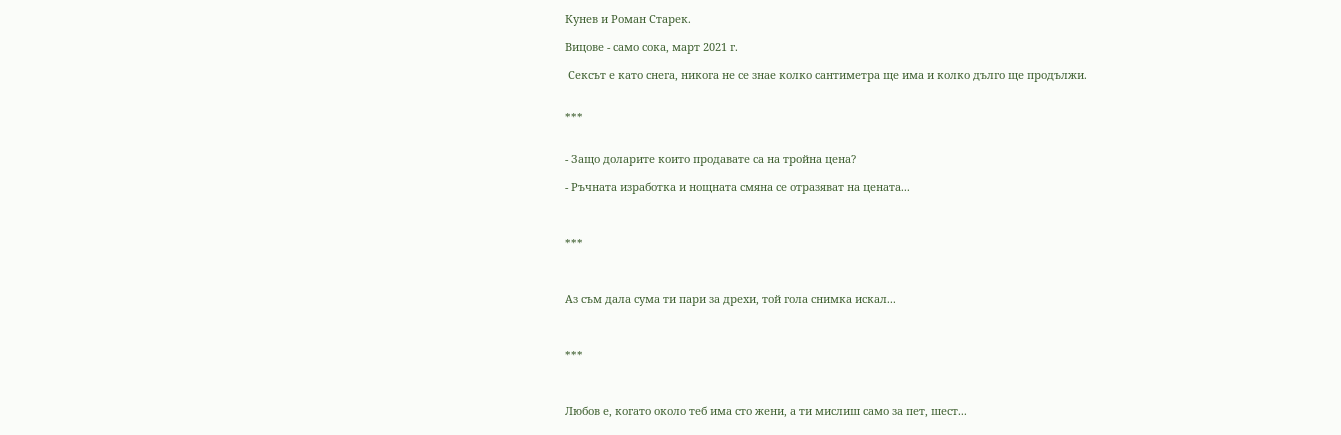Кунев и Роман Старек.

Вицове - само сока, март 2021 г.

 Сексът е като снега, никога не се знае колко сантиметра ще има и колко дълго ще продължи.


***


- Защо доларите които продавате са на тройна цена?

- Ръчната изработка и нощната смяна се отразяват на цената...



***



Аз съм дала сума ти пари за дрехи, той гола снимка искал...



***



Любов е, когато около теб има сто жени, а ти мислиш само за пет, шест...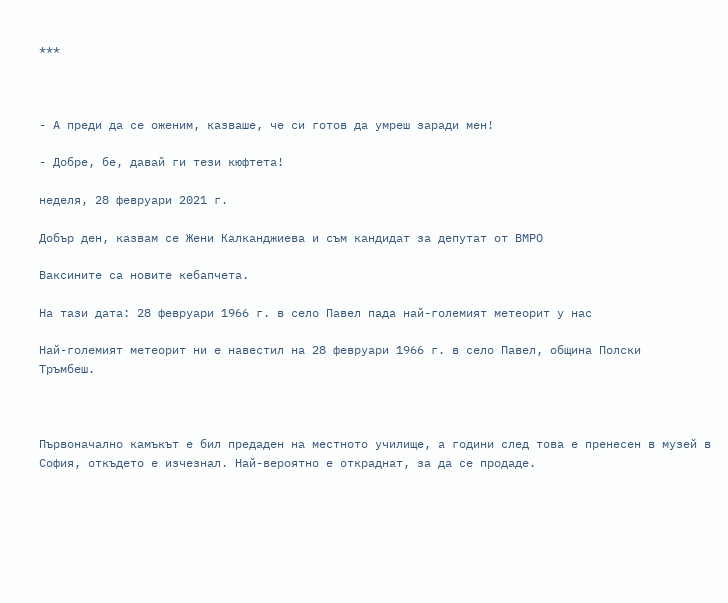***



- А преди да се оженим, казваше, че си готов да умреш заради мен!

- Добре, бе, давай ги тези кюфтета!

неделя, 28 февруари 2021 г.

Добър ден, казвам се Жени Калканджиева и съм кандидат за депутат от ВМРО

Ваксините са новите кебапчета.

На тази дата: 28 февруари 1966 г. в село Павел пада най-големият метеорит у нас

Най-големият метеорит ни е навестил на 28 февруари 1966 г. в село Павел, община Полски
Тръмбеш.



Първоначално камъкът е бил предаден на местното училище, а години след това е пренесен в музей в София, откъдето е изчезнал. Най-вероятно е откраднат, за да се продаде.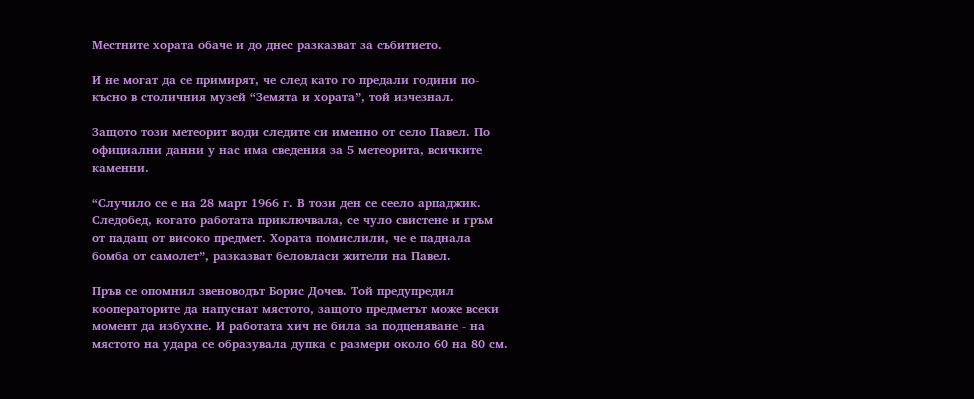Местните хората обаче и до днес разказват за събитието.

И не могат да се примирят, че след като го предали години по-късно в столичния музей “Земята и хората”, той изчезнал.

Защото този метеорит води следите си именно от село Павел. По официални данни у нас има сведения за 5 метеорита, всичките каменни.

“Случило се е на 28 март 1966 г. В този ден се сеело арпаджик. Следобед, когато работата приключвала, се чуло свистене и гръм от падащ от високо предмет. Хората помислили, че е паднала бомба от самолет”, разказват беловласи жители на Павел.

Пръв се опомнил звеноводът Борис Дочев. Той предупредил кооператорите да напуснат мястото, защото предметът може всеки момент да избухне. И работата хич не била за подценяване - на мястото на удара се образувала дупка с размери около 60 на 80 см.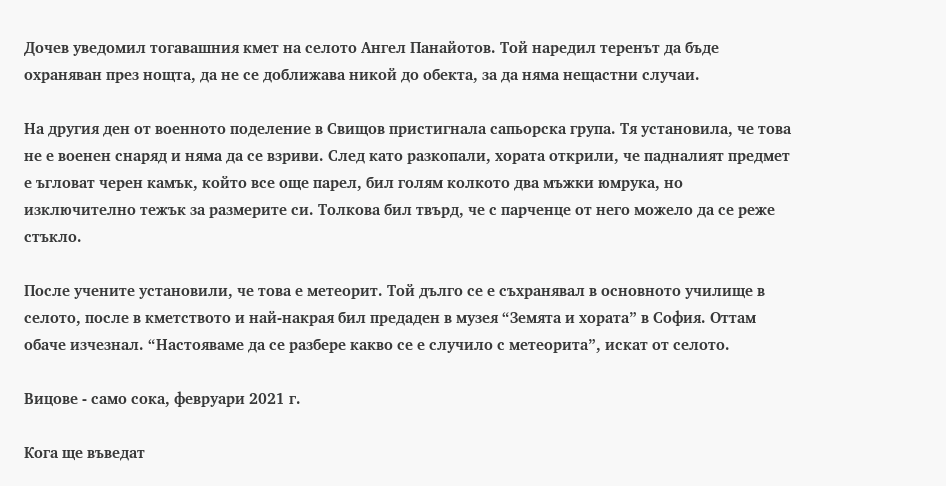Дочев уведомил тогавашния кмет на селото Ангел Панайотов. Той наредил теренът да бъде охраняван през нощта, да не се доближава никой до обекта, за да няма нещастни случаи.

На другия ден от военното поделение в Свищов пристигнала сапьорска група. Тя установила, че това не е военен снаряд и няма да се взриви. След като разкопали, хората открили, че падналият предмет е ъгловат черен камък, който все още парел, бил голям колкото два мъжки юмрука, но изключително тежък за размерите си. Толкова бил твърд, че с парченце от него можело да се реже стъкло.

После учените установили, че това е метеорит. Той дълго се е съхранявал в основното училище в селото, после в кметството и най-накрая бил предаден в музея “Земята и хората” в София. Оттам обаче изчезнал. “Настояваме да се разбере какво се е случило с метеорита”, искат от селото.

Вицове - само сока, февруари 2021 г.

Кога ще въведат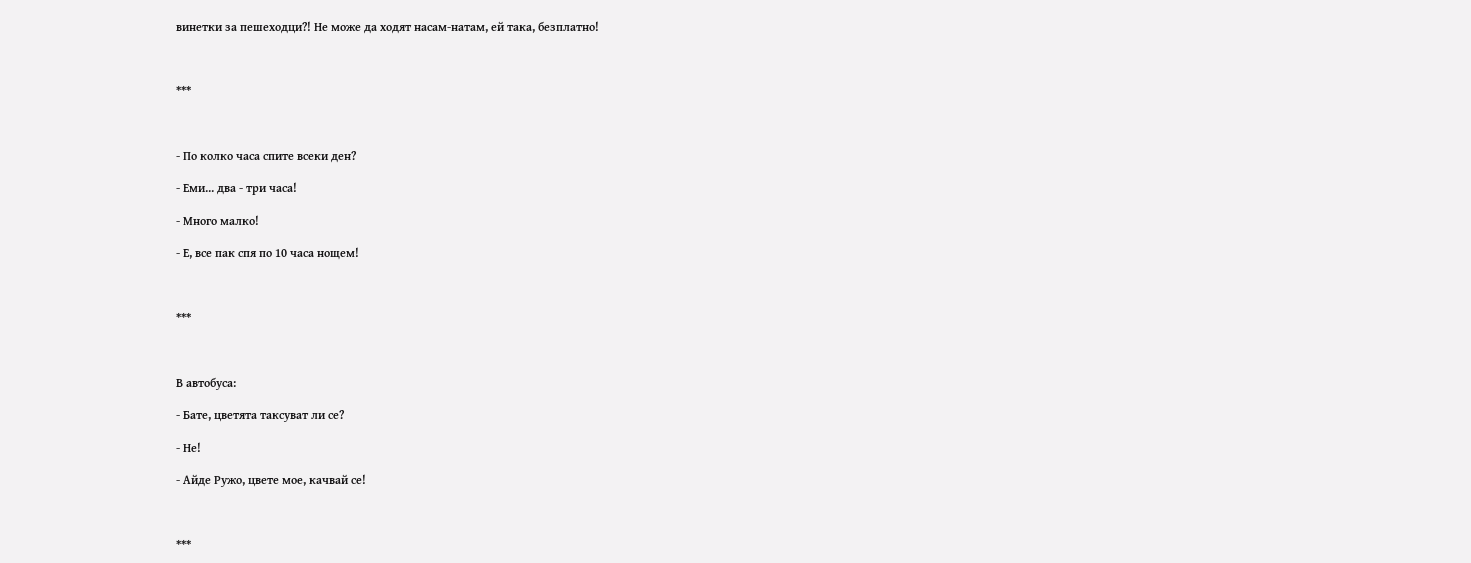винетки за пешеходци?! Не може да ходят насам-натам, ей така, безплатно!



***



- По колко часа спите всеки ден?

- Еми... два - три часа!

- Много малко!

- Е, все пак спя по 10 часа нощем!



***



В автобуса:

- Бате, цветята таксуват ли се?

- Не!

- Айде Ружо, цвете мое, качвай се!



***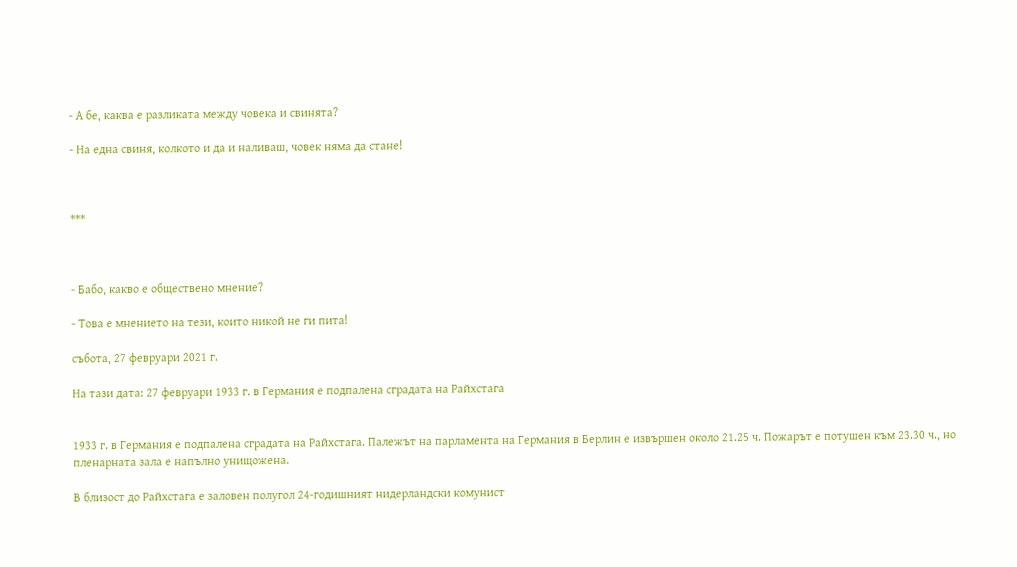- А бе, каква е разликата между човека и свинята?

- На една свиня, колкото и да и наливаш, човек няма да стане!



***



- Бабо, какво е обществено мнение?

- Това е мнението на тези, които никой не ги пита!

събота, 27 февруари 2021 г.

На тази дата: 27 февруари 1933 г. в Германия е подпалена сградата на Райхстага


1933 г. в Германия е подпалена сградата на Райхстага. Палежът на парламента на Германия в Берлин е извършен около 21.25 ч. Пожарът е потушен към 23.30 ч., но пленарната зала е напълно унищожена.

В близост до Райхстага е заловен полугол 24-годишният нидерландски комунист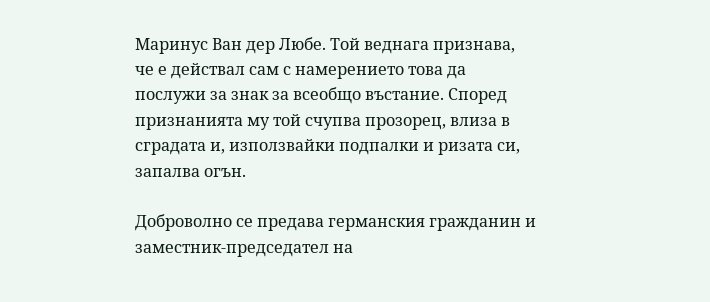Маринус Ван дер Любе. Той веднага признава, че е действал сам с намерението това да послужи за знак за всеобщо въстание. Според признанията му той счупва прозорец, влиза в сградата и, използвайки подпалки и ризата си, запалва огън.

Доброволно се предава германския гражданин и заместник-председател на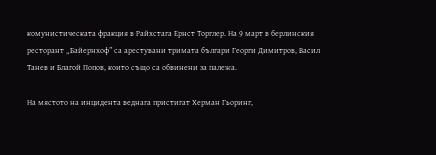комунистическата фракция в Райхстага Ернст Торглер. На 9 март в берлинския ресторант „Байернхоф” са арестувани тримата българи Георги Димитров, Васил Танев и Благой Попов, които също са обвинени за палежа.

На мястото на инцидента веднага пристигат Херман Гьоринг,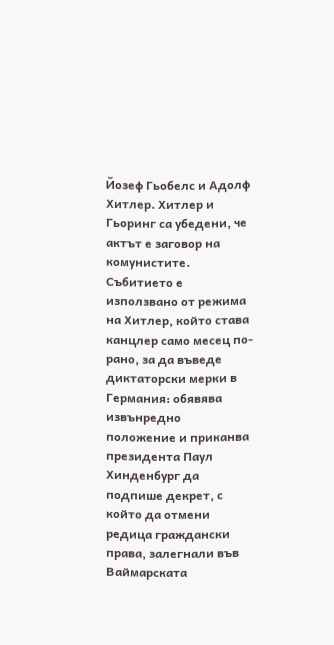Йозеф Гьобелс и Адолф Хитлер. Хитлер и Гьоринг са убедени, че актът е заговор на комунистите. Събитието е използвано от режима на Хитлер, който става канцлер само месец по-рано, за да въведе диктаторски мерки в Германия: обявява извънредно положение и приканва президента Паул Хинденбург да подпише декрет, с който да отмени редица граждански права, залегнали във Ваймарската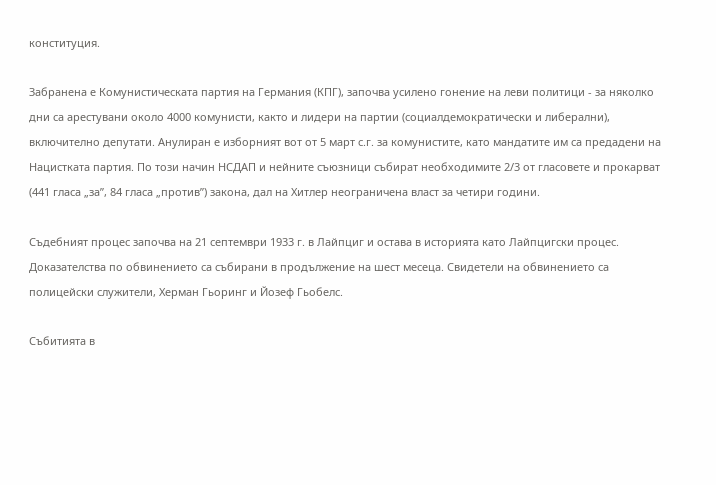конституция.

Забранена е Комунистическата партия на Германия (КПГ), започва усилено гонение на леви политици - за няколко дни са арестувани около 4000 комунисти, както и лидери на партии (социалдемократически и либерални), включително депутати. Анулиран е изборният вот от 5 март с.г. за комунистите, като мандатите им са предадени на Нацистката партия. По този начин НСДАП и нейните съюзници събират необходимите 2/3 от гласовете и прокарват (441 гласа „за”, 84 гласа „против”) закона, дал на Хитлер неограничена власт за четири години.

Съдебният процес започва на 21 септември 1933 г. в Лайпциг и остава в историята като Лайпцигски процес. Доказателства по обвинението са събирани в продължение на шест месеца. Свидетели на обвинението са полицейски служители, Херман Гьоринг и Йозеф Гьобелс.

Събитията в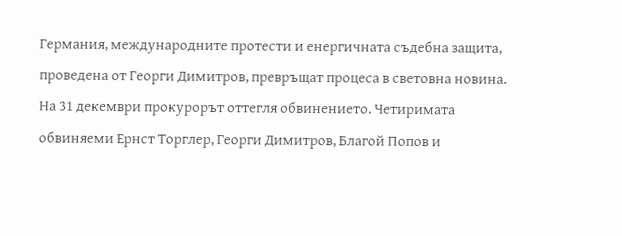Германия, международните протести и енергичната съдебна защита, проведена от Георги Димитров, превръщат процеса в световна новина. На 31 декември прокурорът оттегля обвинението. Четиримата обвиняеми Ернст Торглер, Георги Димитров, Благой Попов и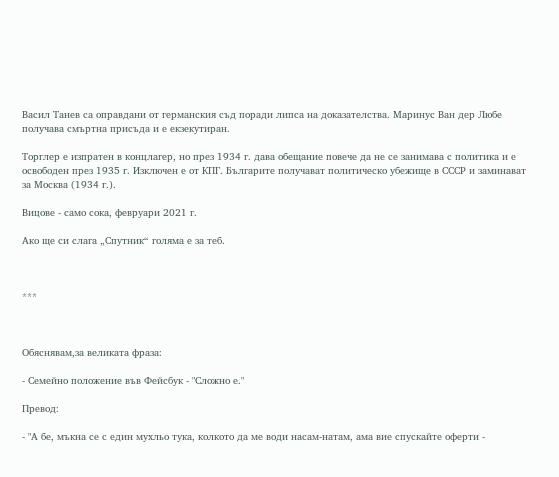Васил Танев са оправдани от германския съд поради липса на доказателства. Маринус Ван дер Любе получава смъртна присъда и е екзекутиран.

Торглер е изпратен в концлагер, но през 1934 г. дава обещание повече да не се занимава с политика и е освободен през 1935 г. Изключен е от КПГ. Българите получават политическо убежище в СССР и заминават за Москва (1934 г.).

Вицове - само сока, февруари 2021 г.

Ако ще си слага „Спутник“ голяма е за теб.



***



Обяснявам,за великата фраза:

- Семейно положение във Фейсбук - "Сложно е."

Превод:

- "А бе, мъкна се с един мухльо тука, колкото да ме води насам-натам, ама вие спускайте оферти -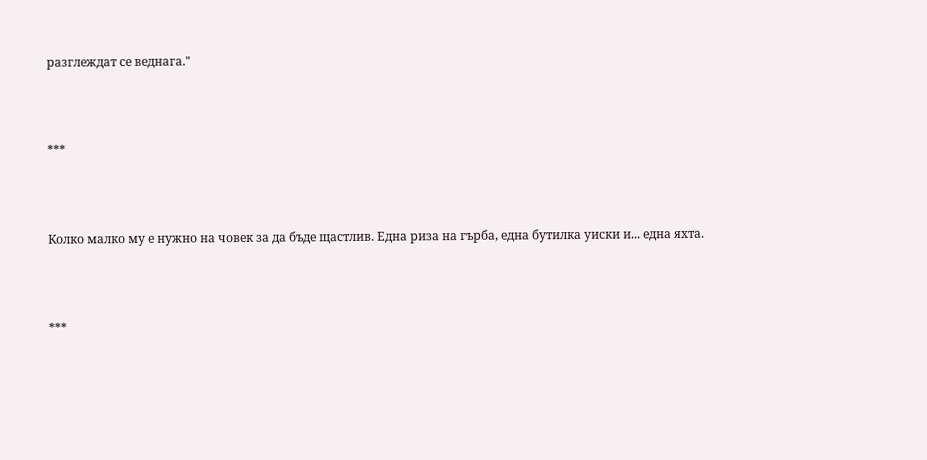разглеждат се веднага."



***



Колко малко му е нужно на човек за да бъде щастлив. Една риза на гърба, една бутилка уиски и... една яхта.



***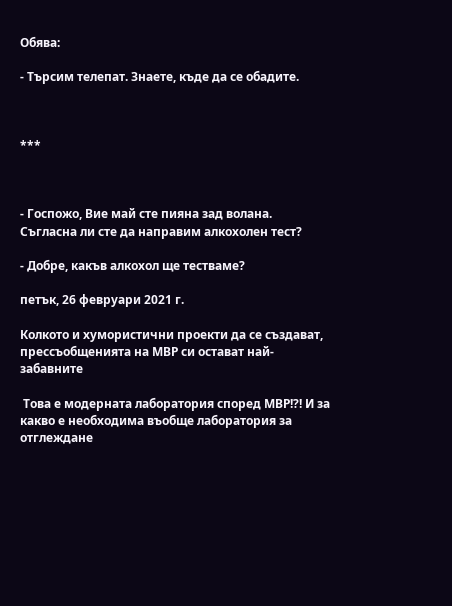Обява:

- Търсим телепат. Знаете, къде да се обадите.



***



- Госпожо, Вие май сте пияна зад волана. Съгласна ли сте да направим алкохолен тест?

- Добре, какъв алкохол ще тестваме?

петък, 26 февруари 2021 г.

Колкото и хумористични проекти да се създават, прессъобщенията на МВР си остават най-забавните

 Това е модерната лаборатория според МВР!?! И за какво е необходима въобще лаборатория за отглеждане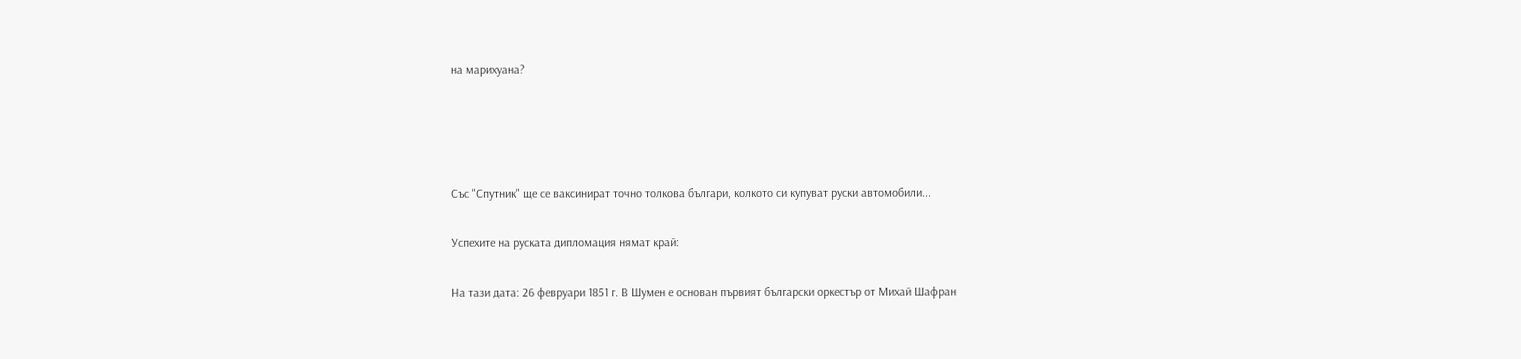на марихуана?




Със "Спутник" ще се ваксинират точно толкова българи, колкото си купуват руски автомобили...

Успехите на руската дипломация нямат край:

На тази дата: 26 февруари 1851 г. В Шумен е основан първият български оркестър от Михай Шафран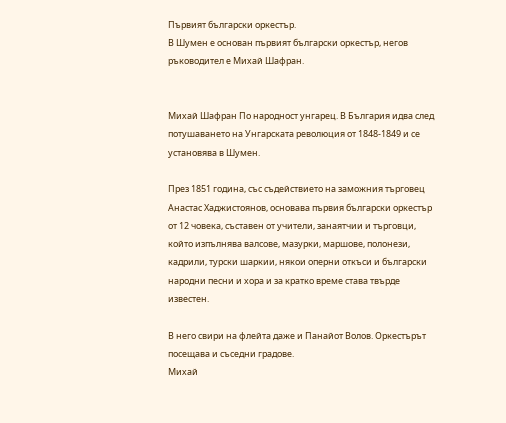Първият български оркестър.
В Шумен е основан първият български оркестър, негов ръководител е Михай Шафран.


Михай Шафран По народност унгарец. В България идва след потушаването на Унгарската революция от 1848-1849 и се установява в Шумен.

През 1851 година, със съдействието на заможния търговец Анастас Хаджистоянов, основава първия български оркестър от 12 човека, съставен от учители, занаятчии и търговци, който изпълнява валсове, мазурки, маршове, полонези, кадрили, турски шаркии, някои оперни откъси и български народни песни и хора и за кратко време става твърде известен.

В него свири на флейта даже и Панайот Волов. Оркестърът посещава и съседни градове.
Михай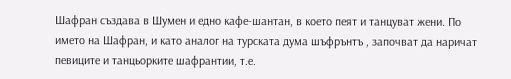Шафран създава в Шумен и едно кафе-шантан, в което пеят и танцуват жени. По името на Шафран, и като аналог на турската дума шъфрънтъ , започват да наричат певиците и танцьорките шафрантии, т.е.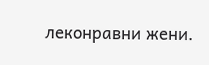леконравни жени.